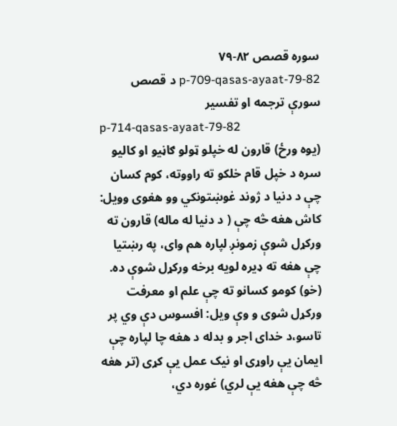سوره قصص ۸۲-۷۹
p-709-qasas-ayaat-79-82 د قصص سورې ترجمه او تفسیر
p-714-qasas-ayaat-79-82
(یوه ورځ) قارون له خپلو ټولو ګاڼیو او کالیو سره د خپل قام خلکو ته راووته، کوم کسان چې د دنیا د ژوند غوښتونکي وو هغوی وویل: کاش هغه څه چې ( د دنیا له ماله) قارون ته ورکړل شوې زمونږ لپاره هم وای، په رښتیا چې هغه ته ډیره لویه برخه ورکړل شوې ده.
(خو) کومو کسانو ته چې علم او معرفت ورکړل شوی و وې ویل: افسوس دې وي پر تاسو،د خدای اجر و بدله د هغه چا لپاره چې ایمان یې راوړی او نیک عمل یې کړی (تر هغه څه چې هغه یې لري) غوره دي،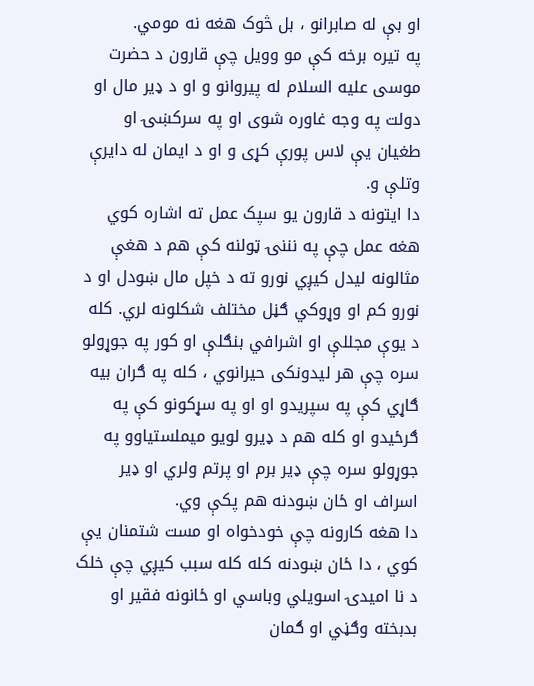او بې له صابرانو ، بل څوک هغه نه مومي.
په تیره برخه کې مو وویل چې قارون د حضرت موسی علیه السلام له پیروانو و او د ډیر مال او دولت په وجه غاوره شوی او په سرکښۍ او طغیان یې لاس پورې کړی و او د ایمان له دایرې وتلې و.
دا ایتونه د قارون یو سپک عمل ته اشاره کوي هغه عمل چې په نننۍ ټولنه کې هم د هغې مثالونه لیدل کیږي نورو ته د خپل مال ښودل او د نورو کم او وړوکي ګڼل مختلف شکلونه لري. کله د یوې مجللې او اشرافي بنګلې او کور په جوړولو سره چې هر لیدونکی حیرانوي ، کله په ګران بیه ګاړي کې په سپریدو او او په سړکونو کې په ګرځیدو او کله هم د ډیرو لویو میملستیاوو په جوړولو سره چې ډیر برم او پرتم ولري او ډیر اسراف او ځان ښودنه هم پکې وي.
دا هغه کارونه چې خودخواه او مست شتمنان یې کوي ، دا ځان ښودنه کله کله سبب کیږي چې خلک د نا امیدۍ اسویلي وباسي او ځانونه فقیر او بدبخته وګڼي او ګمان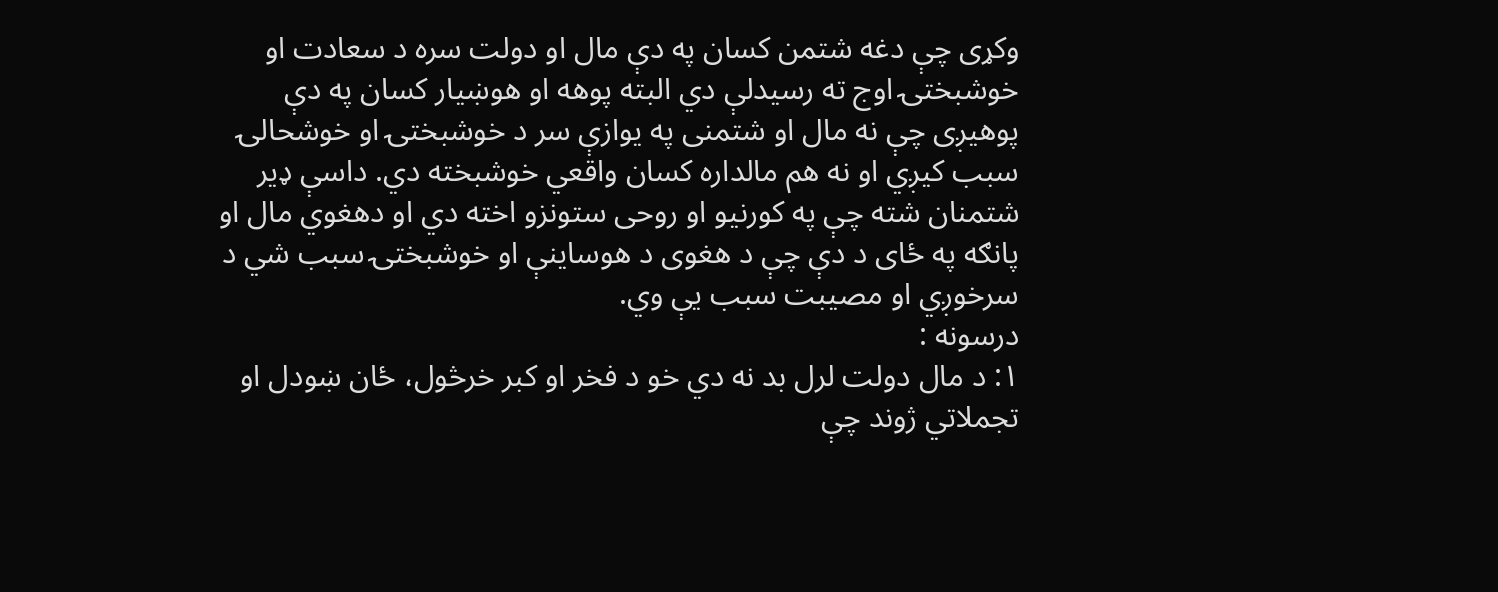وکړی چې دغه شتمن کسان په دې مال او دولت سره د سعادت او خوشبختۍ اوج ته رسیدلې دي البته پوهه او هوښیار کسان په دې پوهیږی چې نه مال او شتمنی په یوازې سر د خوشبختۍ او خوشحالۍ سبب کیږي او نه هم مالداره کسان واقعي خوشبخته دي. داسې ډیر شتمنان شته چې په کورنیو او روحی ستونزو اخته دي او دهغوي مال او پانګه په ځای د دې چې د هغوی د هوساینې او خوشبختۍ سبب شي د سرخوږي او مصیبت سبب یې وي.
درسونه :
۱: د مال دولت لرل بد نه دي خو د فخر او کبر خرڅول، ځان ښودل او تجملاتي ژوند چې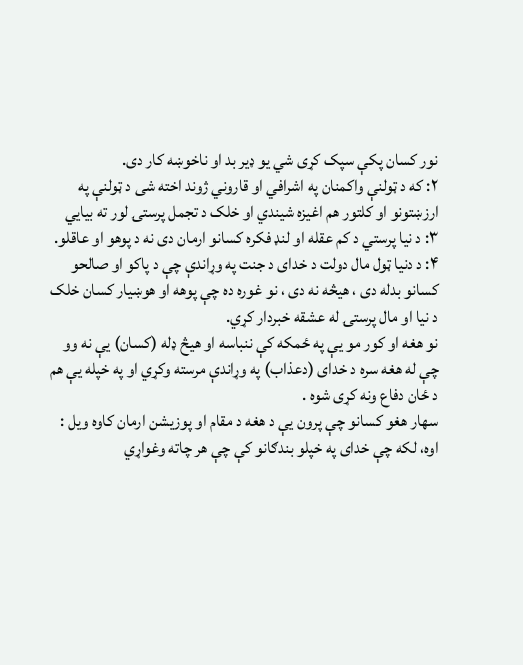نور کسان پکې سپک کړی شي یو ډیر بد او ناخوښه کار دی.
۲: که د ټولنې واکمنان په اشرافي او قاروني ژوند اخته شی د ټولنې په ارزښتونو او کلتور هم اغیزه شیندي او خلک د تجمل پرستۍ لور ته بیایي
۳: د نیا پرستي د کم عقله او لنډ فکره کسانو ارمان دی نه د پوهو او عاقلو.
۴: د دنیا ټول مال دولت د خدای د جنت په وړاندې چې د پاکو او صالحو کسانو بدله دی ، هیڅه نه دی ، نو غوره ده چې پوهه او هوښیار کسان خلک د نیا او مال پرستۍ له عشقه خبردار کړي.
نو هغه او کور مو یې په ځمکه کې ننباسه او هیڅ ډله (کسان) یې نه وو چې له هغه سره د خدای (دعذاب) په وړاندې مرسته وکړي او په خپله یې هم د ځان دفاع ونه کړی شوه .
سهار هغو کسانو چې پرون یې د هغه د مقام او پوزیشن ارمان کاوه ویل : اوه، لکه چې خدای په خپلو بندګانو کې چې هر چاته وغواړي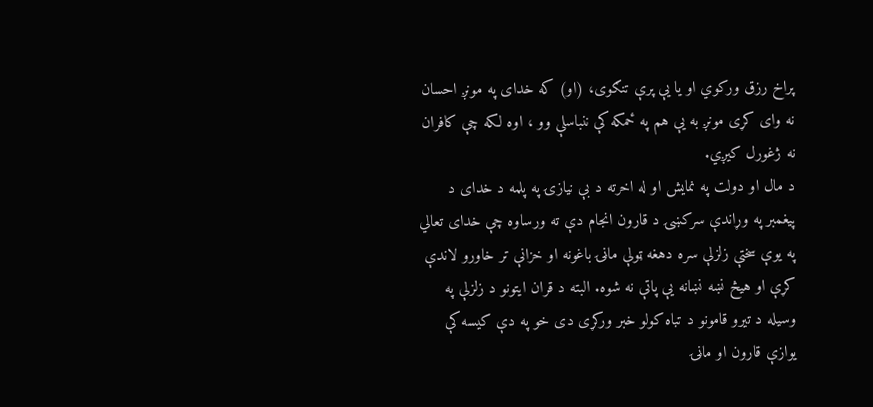پراخ رزق ورکوي او یا یې پرې تنګوی، (او) که خدای په مونږ احسان نه وای کړی مونږ به یې هم په ځمکه کې ننباسلې وو ، اوه لکه چې کافران نه ژغورل کیږي.
د مال او دولت په نمایش او له اخرته د بې نیازۍ په پلمه د خدای د پيغمبر په وړاندې سرکښۍ د قارون انجام دې ته ورساوه چې خدای تعالي په یوې سختې زلزلې سره دهغه ټولې ماڼۍ باغونه او خزانې تر خاورو لاندې کړې او هیڅ نښه نښانه یې پاتې نه شوه. البته د قران ایتونو د زلزلې په وسیله د تیرو قامونو د تباه کولو خبر ورکړی دی خو په دې کیسه کې یوازې قارون او ماڼۍ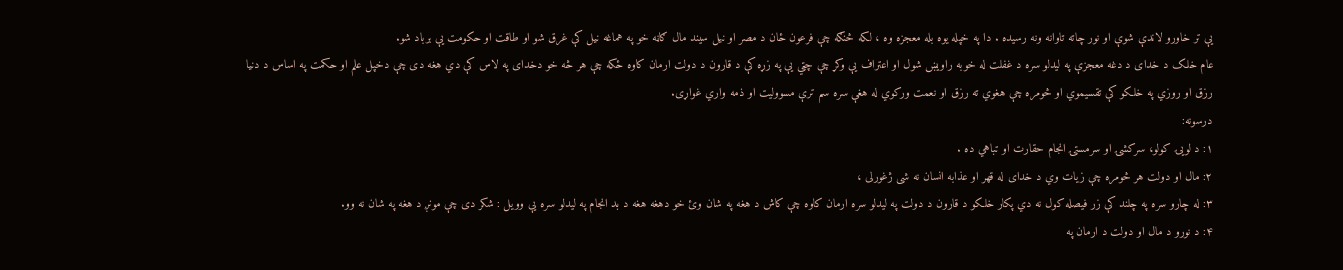یې تر خاورو لاندې شوې او نور چاته تاوانه ونه رسیده . دا په خپله یوه بله معجزه وه ، لکه څنګه چې فرعون ځان د مصر او نیل سیند مال ګاڼه خو په هماغه نیل کې غرق شو او طاقت او حکومت یې برباد شو.
عام خلک د خدای د دغه معجزې په لیدلو سره د غفلت له خوبه راویښ شول او اعتراف یې وکړ چې چټي یې په زړه کې د قارون د دولت ارمان کاوه ځکه چې هر څه خو دخدای په لاس کې دي هغه دی چې دخپل علم او حکمت په اساس د دنیا رزق او روزي په خلکو کې تقسیموي او څومره چې هغوي ته رزق او نعمت ورکوي له هغې سره سم ترې مسوولیت او ذمه واري غواړی.
درسونه:
۱: د لویۍ کولو، سرکشۍ او سرمستۍ انجام حقارت او تباهي ده .
۲: مال او دولت هر څومره چې زیات وي د خدای له قهر او عذابه انسان نه شی ژغورلی ،
۳: له چارو سره په چلند کې زر فیصله کول نه دي پکار خلکو د قارون د دولت په لیدلو سره ارمان کاوه چې کاش د هغه په شان وئ خو دهغه هغه د بد انجام په لیدلو سره یې وویل : شکر دی چې مونږ د هغه په شان نه وو.
۴: د نورو د مال او دولت د ارمان په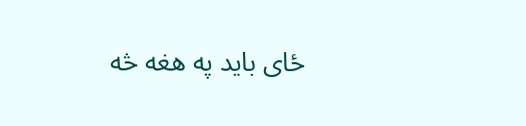ځای باید په هغه څه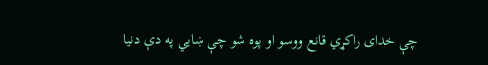چې خدای راکړي قانع ووسو او پوه شو چې ښایي په دې دنیا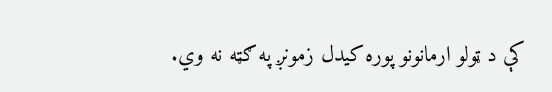کې د ټولو ارمانونو پوره کیدل زمونږ په ګټه نه وي.